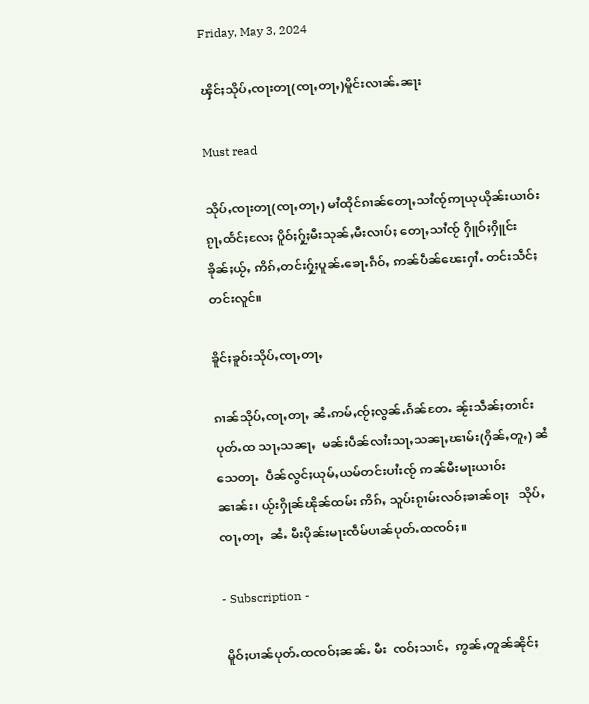Friday, May 3, 2024

ၾိင်ႈသိုပ်ႇၸႃးတႃ(ၸႃႇတႃႇ)မိူင်းလၢၼ်ႉၼႃး

Must read

သိုပ်ႇၸႃးတႃ(ၸႃႇတႃႇ) မၢႆထိုင်ၵၢၼ်တေႃႇသၢႆၸႂ်ဢႃယုယိုၼ်းယၢဝ်းၵႂႃႇထႅင်ႈလႄႈ ပိူဝ်ႈႁႂ်ႈမီးသုၼ်ႇမီးလၢပ်ႈ တေႃႇသၢႆၸႂ် ႁိူဝ်ႈႁိူင်းၶိုၼ်ႈယႂ်ႇ ဢိၵ်ႇတင်းႁႂ်ႈပူၼ်ႉၶေႃႉၵဵဝ်ႇ ဢၼ်ပဵၼ်ၽေးႁၢႆႉ တင်းသဵင်ႈတင်းလူင်။

ၶိူင်ႈၶူဝ်းသိုပ်ႇၸႃႇတႃႇ

ၵၢၼ်သိုပ်ႇၸႃႇတႃႇ ၼႆႉဢမ်ႇၸႂ်ႈလွၼ်ႉၵႅၼ်တႄႉ ၼႂ်းသဵၼ်ႈတၢင်းပုတ်ႉထ သႃႇသၼႃႇ  မၼ်းပဵၼ်လၢႆးသႃႇသၼႃႇၽၢမ်း(ႁိၼ်ႇတူႇ) ၼႆသေတႃႉ  ပဵၼ်လွင်ႈယုမ်ႇယမ်တင်းပၢႆးၸႂ် ဢၼ်မီးမႃးယၢဝ်းၼၢၼ်း၊ ယႂ်းႁိုၼ်ၽိုၼ်ထမ်း ဢိၵ်ႇ သူပ်းၵႂၢမ်းလဝ်ႈၶၢၼ်ဝႃႈ   သိုပ်ႇၸႃႇတႃႇ  ၼႆႉ မီးပိုၼ်းမႃးၸဵမ်ပၢၼ်ပုတ်ႉထၸဝ်ႈ။

- Subscription -

 မိူဝ်ႈပၢၼ်ပုတ်ႉထၸဝ်ႈၼၼ်ႉ မီး  ၸဝ်ႈသၢင်ႇ  ဢွၼ်ႇတူၼ်ၼိုင်ႈ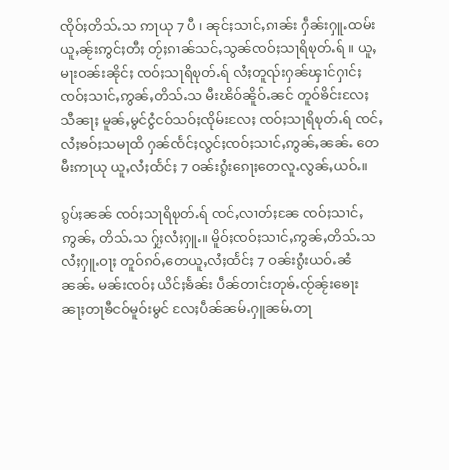ၸိုဝ်ႈတိသ်ႉသ ဢႃယု 7 ပီ ၊ ၼုင်ႈသၢင်ႇၵၢၼ်း ႁဵၼ်းႁူႉထမ်းယူႇၼႂ်းဢွင်ႈတီႈ တႂ်ႈၵၢၼ်သင်ႇသွၼ်ၸဝ်ႈသႃရိၿုတ်ႉရ် ။ ယူႇမႃးဝၼ်းၼိုင်ႈ ၸဝ်ႈသႃရိၿုတ်ႉရ် လႆႈတူၺ်းႁၼ်ၾၢင်ႁၢင်ႈ ၸဝ်ႈသၢင်ႇဢွၼ်ႇတိသ်ႉသ မီးၽိဝ်ၼိူဝ်ႉၼင် တူဝ်ၶိင်းလႄႈသီၼႃႈ မူၼ်ႇမွင်ငွႆငဝ်သဝ်ႈၸိုမ်းလႄႈ ၸဝ်ႈသႃရိၿုတ်ႉရ် ၸင်ႇလႆႈၶဝ်ႈသမႃထိ ႁၼ်ၸႅင်ႈလွင်ႈၸဝ်ႈသၢင်ႇဢွၼ်ႇၼၼ်ႉ တေမီးဢႃယု ယူႇလႆႈထႅင်ႈ 7 ဝၼ်းၵွႆးၵေႃႈတေလူႉလွၼ်ႇယဝ်ႉ။

ၵွပ်ႈၼၼ် ၸဝ်ႈသႃရိၿုတ်ႉရ် ၸင်ႇလၢတ်ႈၼႄ ၸဝ်ႈသၢင်ႇဢွၼ်ႇ တိသ်ႉသ ႁႂ်ႈလႆႈႁူႉ။ မိူဝ်ႈၸဝ်ႈသၢင်ႇဢွၼ်ႇတိသ်ႉသ လႆႈႁူႉဝႃႈ တူဝ်ၵဝ်ႇတေယူႇလႆႈထႅင်ႈ 7 ဝၼ်းၵွႆးယဝ်ႉၼႆၼၼ်ႉ မၼ်းၸဝ်ႈ ယိင်ႈၶႅၼ်း ပဵၼ်တၢင်းတုၶ်ႉၸႂ်ၼႂ်းၶေႃး ၼႃႈတႃၶီငဝ်မူဝ်းမွင် လႄႈပဵၼ်ၼမ်ႉႁူၼမ်ႉတႃ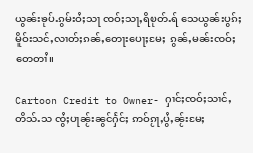ယွၼ်းၶုပ်ႉၵွမ်းဝႆႈသႃ ၸဝ်ႈသႃႇရိၿုတ်ႉရ် သေယွၼ်းပွၵ်ႈမိူဝ်းသင်ႇလၢတ်ႈၵၼ်ႇတေႃးပေႃႈမႄႈ  ၵွၼ်ႇမၼ်းၸဝ်ႈတေတၢႆ။

Cartoon Credit to Owner- ႁၢင်ႈၸဝ်ႈသၢင်ႇတိသ်ႉသ ၸွႆႈပႃၼႂ်းၼွင်ႁႅင်ႈ ဢဝ်ၵႂႃႇပွႆႇၼႂ်းမႄႈ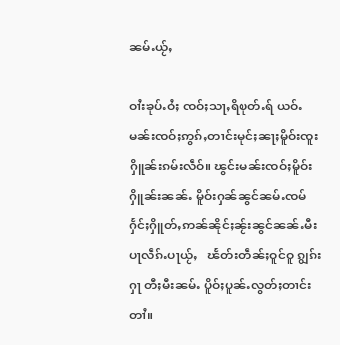ၼမ်ႉယႂ်ႇ

ဝၢႆးၶုပ်ႉဝႆႈ ၸဝ်ႈသႃႇရိၿုတ်ႉရ် ယဝ်ႉမၼ်းၸဝ်ႈဢွၵ်ႇတၢင်းမုင်ႈၼႃႈမိူဝ်းၸူးႁိူၼ်းၵမ်းလဵဝ်။ ၽွင်းမၼ်းၸဝ်ႈမိူဝ်းႁိူၼ်းၼၼ်ႉ မိူဝ်းႁၼ်ၼွင်ၼမ်ႉၸမ်ႁႅင်ႈႁိူတ်ႇဢၼ်ၼိုင်ႈၼႂ်းၼွင်ၼၼ်ႉမီး ပႃလဵၵ်ႉပႃယႂ်ႇ   ၽႅတ်းတဵၼ်ႈဝူင်ဝူ ၵျွၵ်းႁႃ တီႈမီးၼမ်ႉ ပိူဝ်ႈပူၼ်ႉလွတ်ႈတၢင်းတၢႆ။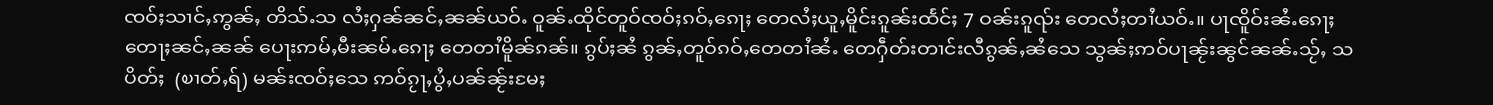ၸဝ်ႈသၢင်ႇဢွၼ်ႇ တိသ်ႉသ လႆႈႁၼ်ၼင်ႇၼၼ်ယဝ်ႉ ဝူၼ်ႉထိုင်တူဝ်ၸဝ်ႈၵဝ်ႇၵေႃႈ တေလႆႈယူႇမိူင်းၵူၼ်းထႅင်ႈ 7 ဝၼ်းၵူၺ်း တေလႆႈတၢႆယဝ်ႉ။ ပႃၸိူဝ်းၼႆႉၵေႃႈတေႃႈၼင်ႇၼၼ် ပေႃးဢမ်ႇမီးၼမ်ႉၵေႃႈ တေတၢႆမိူၼ်ၵၼ်။ ၵွပ်ႈၼႆ ၵွၼ်ႇတူဝ်ၵဝ်ႇတေတၢႆၼႆႉ တေႁဵတ်းတၢင်းလီၵွၼ်ႇၼႆသေ သွၼ်ႈဢဝ်ပႃၼႂ်းၼွင်ၼၼ်ႉသႂ်ႇ သပိတ်ႈ  (ၿၢတ်ႇရ်) မၼ်းၸဝ်ႈသေ ဢဝ်ၵႂႃႇပွႆႇပၼ်ၼႂ်းမႄႈ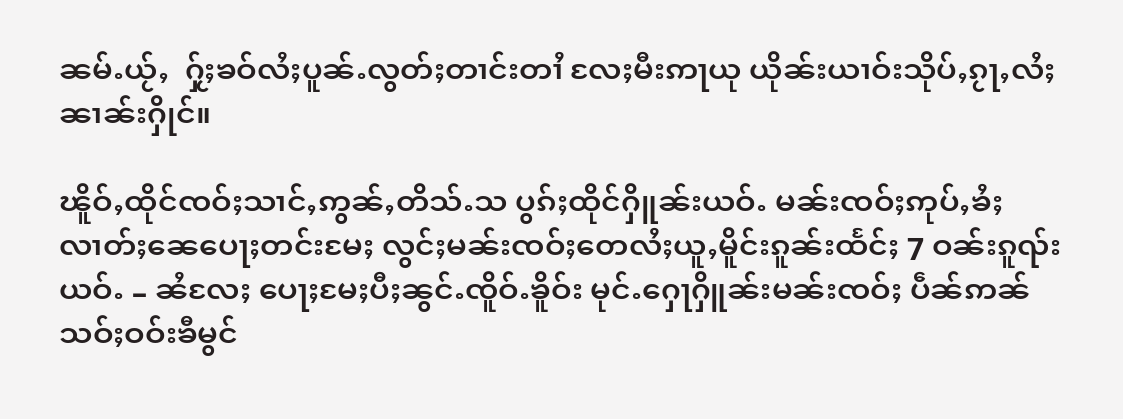ၼမ်ႉယႂ်ႇ  ႁႂ်ႈၶဝ်လႆႈပူၼ်ႉလွတ်ႈတၢင်းတၢႆ လႄႈမီးဢႃယု ယိုၼ်းယၢဝ်းသိုပ်ႇၵႂႃႇလႆႈၼၢၼ်းႁိုင်။

ၽိူဝ်ႇထိုင်ၸဝ်ႈသၢင်ႇဢွၼ်ႇတိသ်ႉသ ပွၵ်ႈထိုင်ႁိူၼ်းယဝ်ႉ မၼ်းၸဝ်ႈဢုပ်ႇၶႆႈ လၢတ်ႈၼေပေႃႈတင်းမႄႈ လွင်ႈမၼ်းၸဝ်ႈတေလႆႈယူႇမိူင်းၵူၼ်းထႅင်ႈ 7 ဝၼ်းၵူၺ်းယဝ်ႉ – ၼႆလႄႈ ပေႃႈမႄႈပီႈၼွင်ႉၸိူဝ်ႉၶိူဝ်း မုင်ႉႁေႃႁိူၼ်းမၼ်းၸဝ်ႈ ပဵၼ်ဢၼ်  သဝ်ႈဝဝ်းၶီမွင်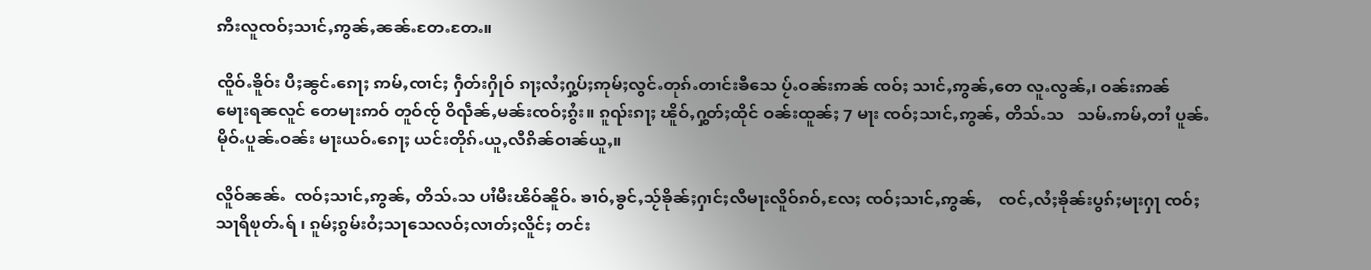ဢီးလူၸဝ်ႈသၢင်ႇဢွၼ်ႇၼၼ်ႉတႄႉတႄႉ။

ၸိူဝ်ႉၶိူဝ်း ပီႈၼွင်ႉၵေႃႈ ဢမ်ႇၸၢင်ႈ ႁဵတ်းႁိုဝ် ၵႃႈလႆႈႁွပ်ႈဢုမ်ႈလွင်ႉတုၵ်ႉတၢင်းၶီသေ ပႂ်ႉဝၼ်းဢၼ် ၸဝ်ႈ သၢင်ႇဢွၼ်ႇတေ လူႉလွၼ်ႇ၊ ဝၼ်းဢၼ်  မေႃးရၼလူင် တေမႃးဢဝ် တူဝ်ၸႂ် ဝိၺဵၼ်ႇမၼ်းၸဝ်ႈၵွႆး။ ၵူၺ်းၵႃႈ ၽိူဝ်ႇႁွတ်ႈထိုင် ဝၼ်းထူၼ်ႈ 7 မႃး ၸဝ်ႈသၢင်ႇဢွၼ်ႇ တိသ်ႉသ   သမ်ႉဢမ်ႇတၢႆ ပူၼ်ႉမိုဝ်ႉပူၼ်ႉဝၼ်း မႃးယဝ်ႉၵေႃႈ ယင်းတိုၵ်ႉယူႇလီၵိၼ်ဝၢၼ်ယူႇ။

လိူဝ်ၼၼ်ႉ  ၸဝ်ႈသၢင်ႇဢွၼ်ႇ တိသ်ႉသ ပၢႆမီးၽိဝ်ၼိူဝ်ႉ ၶၢဝ်ႇၶွင်ႇသႂ်ၶိုၼ်ႈႁၢင်ႈလီမႃးလိူဝ်ၵဝ်ႇလႄႈ ၸဝ်ႈသၢင်ႇဢွၼ်ႇ    ၸင်ႇလႆႈၶိုၼ်းပွၵ်ႈမႃးႁႃ ၸဝ်ႈသႃရိၿုတ်ႉရ် ၊ ၵူမ်ႈၵွမ်းဝႆႈသႃသေလဝ်ႈလၢတ်ႈလိူင်ႈ တင်း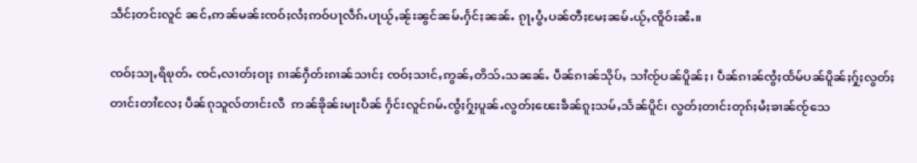သဵင်ႈတင်းလူင် ၼင်ႇဢၼ်မၼ်းၸဝ်ႈလႆႈဢဝ်ပႃလဵၵ်ႉပႃယႂ်ႇၼႂ်းၼွင်ၼမ်ႉႁႅင်ႈၼၼ်ႉ ၵႂႃႇပွႆႇပၼ်တီႈမႄႈၼမ်ႉယႂ်ႇၸိူဝ်းၼႆႉ။

ၸဝ်ႈသႃႇရိၿုတ်ႉ ၸင်ႇလၢတ်ႈဝႃႈ ၵၢၼ်ႁဵတ်းၵၢၼ်သၢင်ႈ ၸဝ်ႈသၢင်ႇဢွၼ်ႇတိသ်ႉသၼၼ်ႉ ပဵၼ်ၵၢၼ်သိုပ်ႇ သၢႆၸႂ်ပၼ်ပိူၼ်ႈ၊ ပဵၼ်ၵၢၼ်ၸွႆႈထႅမ်ပၼ်ပိူၼ်ႈႁႂ်ႈလွတ်ႈတၢင်းတၢႆလႄႈ ပဵၼ်ၵုသူလ်တၢင်းလီ  ဢၼ်ၶိုၼ်းမႃးပဵၼ် ႁႅင်းလူင်ၵမ်ႉၸွႆႈႁႂ်ႈပူၼ်ႉလွတ်ႈၽေးၶဵၼ်ၵူႈသမ်ႇသႅၼ်ပိူင်၊ လွတ်ႈတၢင်းတုၵ်ႈမႆႈၶၢၼ်ၸႂ်သေ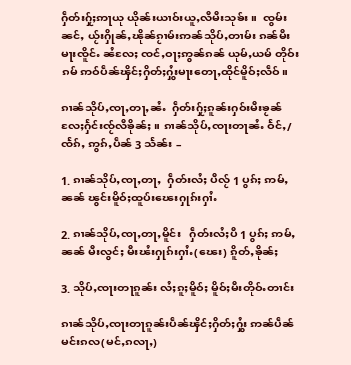ႁဵတ်းႁႂ်ႈဢႃယု ယိုၼ်းယၢဝ်းယူႇလီမီးသုၶ်း ။  ၸွမ်းၼင်ႇ ယႂ်းႁိုၼ်ႇၽိုၼ်ၵႂၢမ်းဢၼ်သိုပ်ႇတၢမ်း ၵၼ်မီးမႃးၸိူင်ႉ ၼႆလႄႈ ၸင်ႇဝႃႈဢွၼ်ၵၼ် ယုမ်ႇယမ် တိုဝ်းၵမ် ဢဝ်ပဵၼ်ၾိင်ႈႁိတ်ႈႁွႆးမႃးတေႃႇထိုင်မိူဝ်ႈလဵဝ်။

ၵၢၼ်သိုပ်ႇၸႃႇတႃႇၼႆႉ  ႁဵတ်းႁႂ်ႈၵူၼ်းႁဝ်းမီးၶႂၼ်လႄႈႁႅင်းၸႂ်လီၶိုၼ်ႈ ။ ၵၢၼ်သိုပ်ႇၸႃးတႃၼႆႉ ဝႅင်ႇ/ၸႅၵ်ႇ ဢွၵ်ႇပဵၼ် 3 သႅၼ်း –

1. ၵၢၼ်သိုပ်ႇၸႃႇတႃႇ  ႁဵတ်းလႆႈ ပီလႂ် 1 ပွၵ်ႈ ဢမ်ႇၼၼ် ၽွင်းမိူဝ်ႈထူပ်းၽေးႁုၵ်းႁၢႆႉ

2. ၵၢၼ်သိုပ်ႇၸႃႇတႃႇမိူင်း   ႁဵတ်းလႆႈပီ 1 ပွၵ်ႈ ဢမ်ႇၼၼ် မီးလွင်ႈ မီးၽႆးႁုၵ်းႁၢႆႉ(ၽေး) ၵိူတ်ႇၶိုၼ်ႈ

3. သိုပ်ႇၸႃးတႃၵူၼ်း လႆႈၵူႈမိူဝ်ႈ မိူဝ်ႈမီးတိုဝ်ႉတၢင်း

ၵၢၼ်သိုပ်ႇၸႃးတႃၵူၼ်းပဵၼ်ၾိင်ႈႁိတ်ႈႁွႆး ဢၼ်ပဵၼ်မင်းၵလ(မင်ႇၵလႃႇ)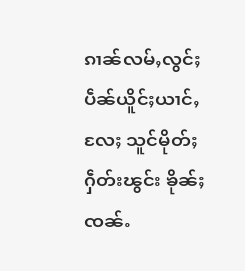ၵၢၼ်လမ်ႇလွင်ႈပဵၼ်ယိူင်ႈယၢင်ႇလႄႈ သူင်မိုတ်ႈႁဵတ်းၽွင်း ၶိုၼ်ႈၸၼ်ႉ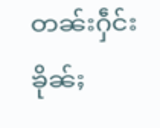တၼ်းႁဵင်း ၶိုၼ်ႈ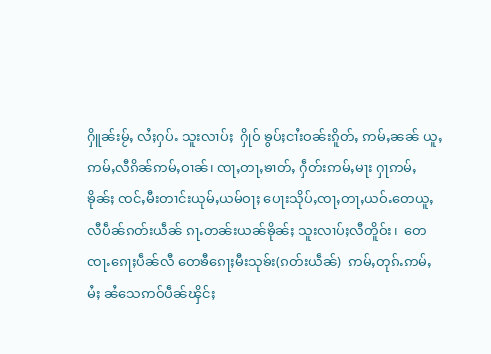ႁိူၼ်းမႂ်ႇ လႆႈႁပ်ႉ သူးလၢပ်ႈ  ႁိုဝ် ၶွပ်ႈငၢႆးဝၼ်းၵိူတ်ႇ ဢမ်ႇၼၼ် ယူႇဢမ်ႇလီၵိၼ်ဢမ်ႇဝၢၼ်၊ ၸႃႇတႃႇၶၢတ်ႇ ႁဵတ်းဢမ်ႇမႃး ႁႃဢမ်ႇၶိုၼ်ႈ ၸင်ႇမီးတၢင်းယုမ်ႇယမ်ဝႃႈ ပေႃးသိုပ်ႇၸႃႇတႃႇယဝ်ႉတေယူႇလီပဵၼ်ၵတ်းယဵၼ် ၵႃႉတၼ်းယၼ်ၶိုၼ်ႈ သူးလၢပ်ႈလီတိူဝ်း၊  တေၸႃႉၵေႃႈပဵၼ်လီ တေၶီၵေႃႈမီးသုၶ်း(ၵတ်းယဵၼ်)  ဢမ်ႇတုၵ်ႉဢမ်ႇမႆႈ ၼႆသေဢဝ်ပဵၼ်ၾိင်ႈ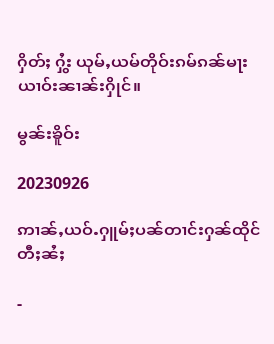ႁိတ်ႈ ႁွႆး ယုမ်ႇယမ်တိုဝ်းၵမ်ၵၼ်မႃးယၢဝ်းၼၢၼ်းႁိုင်။

မွၼ်းၶိူဝ်း

20230926

ဢၢၼ်ႇယဝ်ႉႁူမ်ႈပၼ်တၢင်းႁၼ်ထိုင်တီႈၼႆႈ

-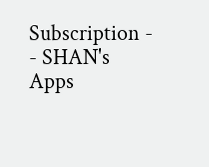Subscription -
- SHAN's Apps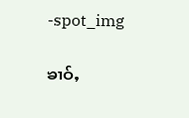-spot_img

ၶၢဝ်ႇ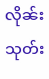လိုၼ်းသုတ်း